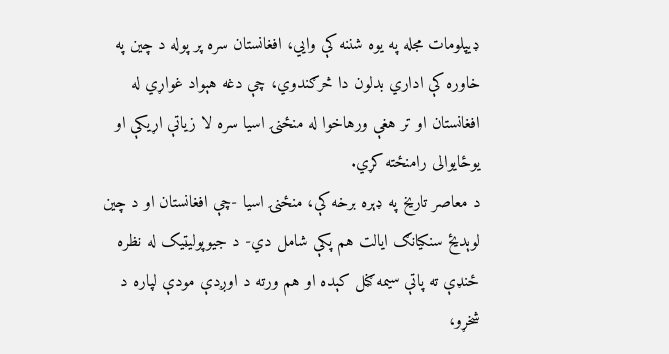ډیپلومات مجله په یوه شننه کې وایي، افغانستان سره پر پوله د چین په خاوره کې اداري بدلون دا څرګندوي، چې دغه هېواد غواړي له افغانستان او تر هغې ورهاخوا له منځنۍ اسیا سره لا زیاتې اړیکې او یوځایوالی رامنځته کړي.
د معاصر تاریخ په ډېره برخه کې، منځنۍ اسیا -چې افغانستان او د چین لوېدیځ سنکیانګ ایالت هم پکې شامل دي- د جیوپولیټیک له نظره ځنډې ته پاتې سیمه ګڼل کېده او هم ورته د اوږدې مودې لپاره د شخړو،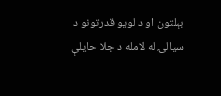بېلتون او د لویو قدرتونو د سیالۍ له لامله د جلا حایلې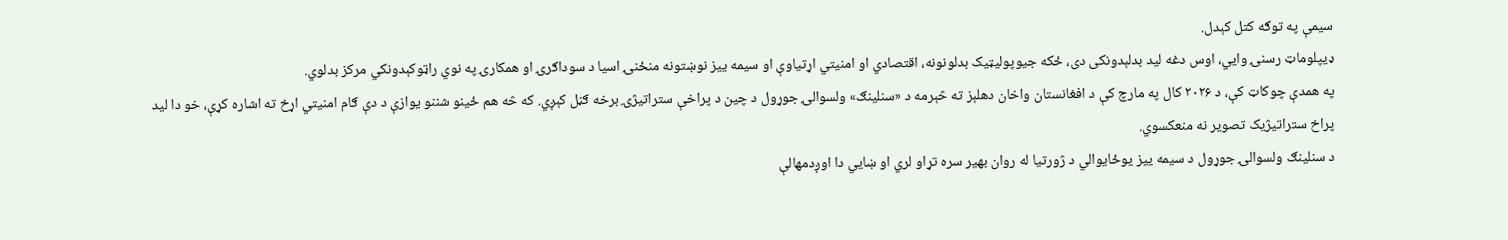سیمې په توګه کتل کېدل.
ډیپلوماټ رسنۍ وایي، اوس دغه لید بدلېدونکی دی، ځکه جیوپولیټیک بدلونونه، اقتصادي او امنیتي اړتیاوې او سیمه ییز نوښتونه منځنۍ اسیا د سوداګرۍ او همکارۍ په نوي راټوکېدونکي مرکز بدلوي.
په همدې چوکاټ کې، د ۲۰۲۶ کال په مارچ کې د افغانستان واخان دهلېز ته څېرمه د «سنلینګ» ولسوالۍ جوړول د چین د پراخې ستراتیژۍ برخه ګڼل کېږي. که څه هم ځینو شننو یوازې د دې ګام امنیتي اړخ ته اشاره کړې، خو دا لید پراخ ستراتیژیک تصویر نه منعکسوي.
د سنلینګ ولسوالۍ جوړول د سیمه ییز یوځایوالي د ژورتیا له روان بهیر سره تړاو لري او ښايي دا اوږدمهالې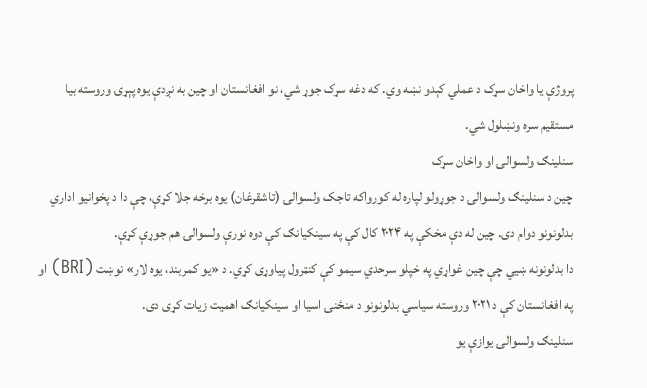پروژې یا واخان سړک د عملي کېدو نښه وي. که دغه سړک جوړ شي، نو افغانستان او چین به نږدې یوه پېړۍ وروسته بیا مستقیم سره ونښلول شي.
سنلینګ ولسوالۍ او واخان سړک
چین د سنلینګ ولسوالۍ د جوړولو لپاره له کورواکه تاجک ولسوالۍ (تاشقرغان) یوه برخه جلا کړې، چې دا د پخوانیو اداري بدلونونو دوام دی. چین له دې مخکې په ۲۰۲۴ کال کې په سینکیانګ کې دوه نورې ولسوالۍ هم جوړې کړې.
دا بدلونونه ښيي چې چین غواړي په خپلو سرحدي سیمو کې کنټرول پیاوړی کړي. د «یو کمربند، یوه لار» نوښت (BRI) او په افغانستان کې د ۲۰۲۱ وروسته سیاسي بدلونونو د منځنۍ اسیا او سینکیانګ اهمیت زیات کړی دی.
سنلینګ ولسوالۍ یوازې یو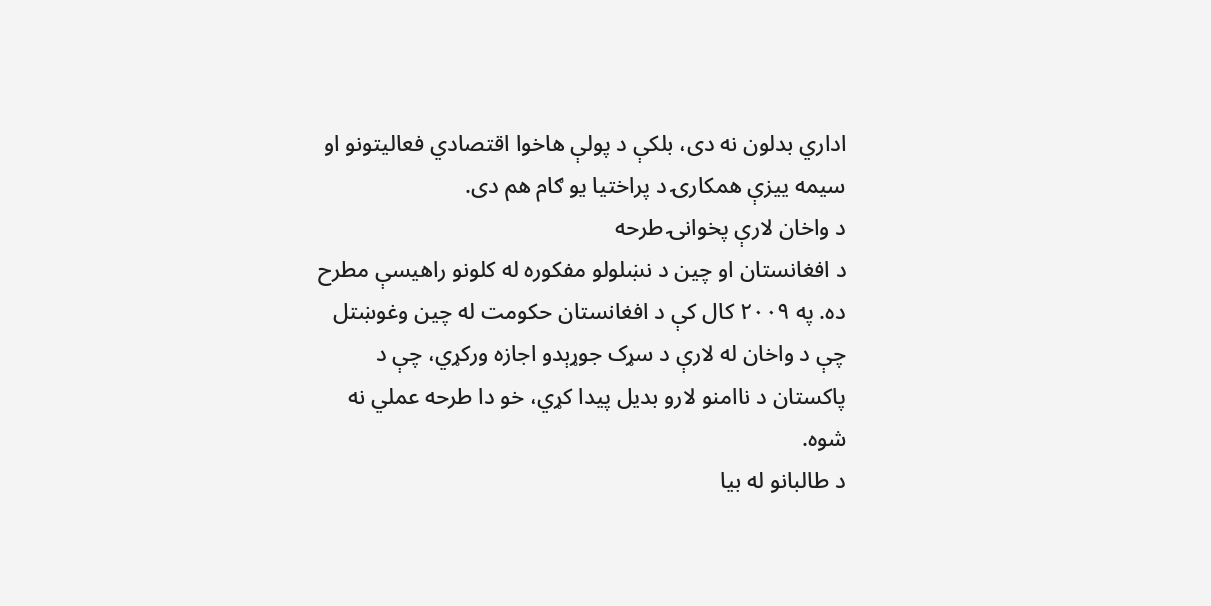اداري بدلون نه دی، بلکې د پولې هاخوا اقتصادي فعالیتونو او سیمه ییزې همکارۍ د پراختیا یو ګام هم دی.
د واخان لارې پخوانۍ طرحه
د افغانستان او چین د نښلولو مفکوره له کلونو راهیسې مطرح ده. په ۲۰۰۹ کال کې د افغانستان حکومت له چین وغوښتل چې د واخان له لارې د سړک جوړېدو اجازه ورکړي، چې د پاکستان د ناامنو لارو بدیل پیدا کړي، خو دا طرحه عملي نه شوه.
د طالبانو له بیا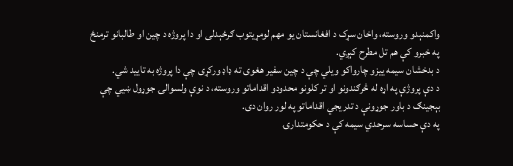واکمنېدو وروسته، واخان سړک د افغانستان یو مهم لومړیتوب ګرځېدلی او دا پروژه د چین او طالبانو ترمنځ په خبرو کې هم تل مطرح کېږي.
د بدخشان سیمه ییزو چارواکو ویلي چې د چین سفیر هغوی ته ډاډ ورکړی چې دا پروژه به تایید شي.
د دې پروژې په اړه له څرګندونو او تر کلونو محدودو اقداماتو وروسته، د نوې ولسوالۍ جوړول ښيي چې بېجینګ د باور جوړونې د تدریجي اقداماتو په لور روان دی.
په دې حساسه سرحدي سیمه کې د حکومتدارۍ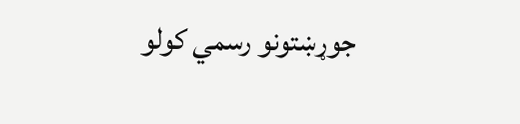جوړښتونو رسمي کولو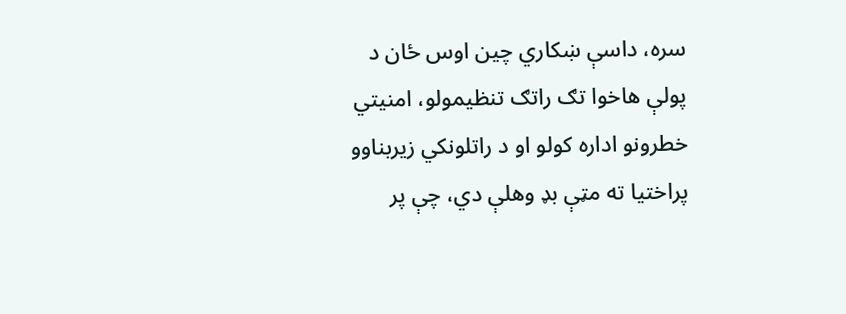سره، داسې ښکاري چین اوس ځان د پولې هاخوا تګ راتګ تنظیمولو، امنیتي خطرونو اداره کولو او د راتلونکي زیربناوو پراختیا ته مټې بډ وهلې دي، چې پر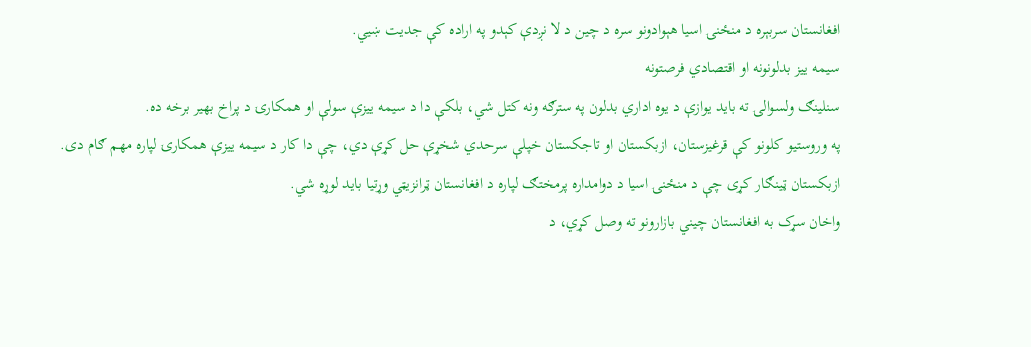افغانستان سربېره د منځنۍ اسیا هېوادونو سره د چین د لا نږدې کېدو په اراده کې جدیت ښيي.
سیمه ییز بدلونونه او اقتصادي فرصتونه
سنلینګ ولسوالۍ ته باید یوازې د یوه اداري بدلون په سترګه ونه کتل شي، بلکې دا د سیمه ییزې سولې او همکارۍ د پراخ بهیر برخه ده.
په وروستیو کلونو کې قرغیزستان، ازبکستان او تاجکستان خپلې سرحدي شخړې حل کړې دي، چې دا کار د سیمه ییزې همکارۍ لپاره مهم ګام دی.
ازبکستان ټینګار کړی چې د منځنۍ اسیا د دوامداره پرمختګ لپاره د افغانستان ټرانزیټي وړتیا باید لوړه شي.
واخان سړک به افغانستان چیني بازارونو ته وصل کړي، د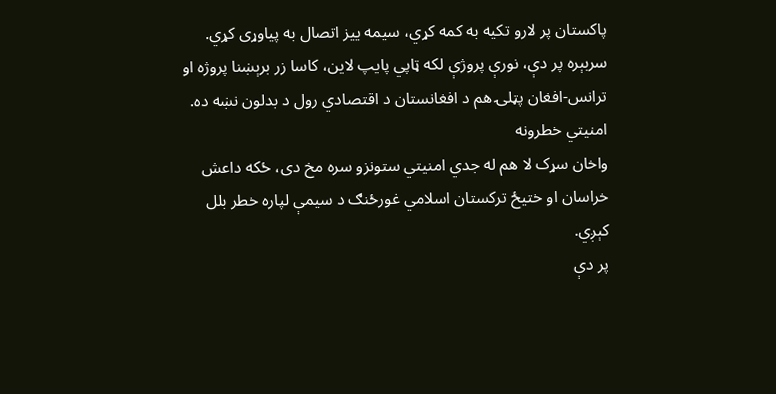پاکستان پر لارو تکیه به کمه کړي، سیمه ییز اتصال به پیاوړی کړي.
سربېره پر دې، نورې پروژې لکه ټاپي پایپ لاین، کاسا زر برېښنا پروژه او ترانس-افغان پټلۍ هم د افغانستان د اقتصادي رول د بدلون نښه ده.
امنیتي خطرونه
واخان سړک لا هم له جدي امنیتي ستونزو سره مخ دی، ځکه داعش خراسان او ختیځ ترکستان اسلامي غورځنګ د سیمې لپاره خطر بلل کېږي.
پر دې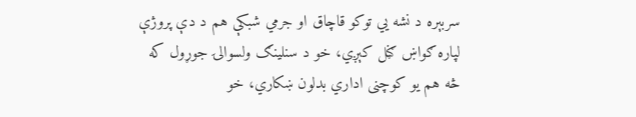سربېره د نشه یي توکو قاچاق او جرمي شبکې هم د دې پروژې لپاره ګواښ ګڼل کېږي، خو د سنلینګ ولسوالۍ جوړول که څه هم یو کوچنی اداري بدلون ښکاري، خو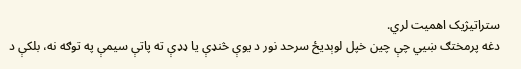ستراتیژیک اهمیت لري.
دغه پرمختګ ښيي چې چین خپل لوېدیځ سرحد نور د یوې څنډې یا ډډې ته پاتې سیمې په توګه نه، بلکې د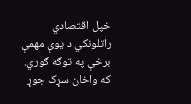خپل اقتصادي راتلونکي د یوې مهمې برخې په توګه ګوري.
که واخان سړک جوړ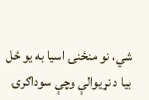شي، نو منځنۍ اسیا به یو ځل بیا د نړیوالې وچې سوداګرۍ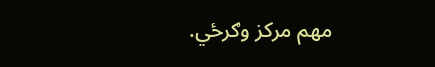مهم مرکز وګرځي.